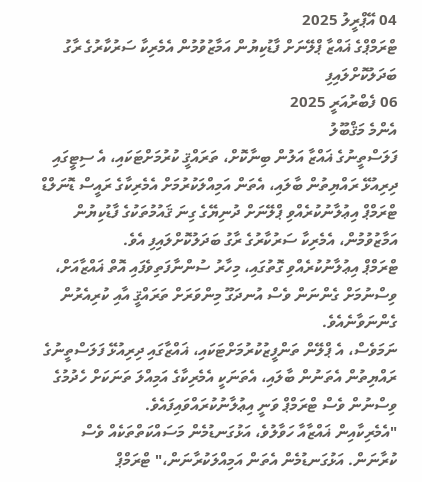04 އޭޕްރީލު 2025
ޓްރަމްޕްގެ ޣައްޒާ ޕްލޭނަށް ފާޑުކިޔުން އަމާޒުވުމުން އެމެރިކާ ސަރުކާރުގެ ރާގު ބަދަލުކޮށްލައިފި
06 ފެބްރުއަރީ 2025
އެންމެ މަޤްބޫލު
ފަލަސްތީނުގެ ޣައްޒާ އަލުން ބިނާކޮށް، ތަރައްޤީ ކުރުމަށްޓަކައި، އެ ސިޓީގައި ދިރިއުޅޭ ރައްޔިތުން ބާލައި، އެތަން އަމިއްލަކުރުމަށް އެމެރިކާގެ ރައީސް ޑޮނަލްޑް ޓްރަމްޕް އިޢުލާނުކުރެއްވި ޕްލޭނަށް ދުނިޔޭގެ ގިނަ ޤައުމުތަކުގެ ފާޑުކިޔުން އަމާޒުވުމުން، އެމެރިކާ ސަރުކާރުގެ ރާގު ބަދަލުކޮށްލައިފި އެވެ.
ޓްރަމްޕް އިޢުލާނުކުރެއްވި ގޮތުގައި، މިހާރު ސުންނާފަތިވެފައި އޮތް ޣައްޒާއަށް، ވިސްނުމަށް ގެންނަން ވެސް އުނދަގޫ މިންވަރަށް ތަރައްޤީ އާއި ކުރިއެރުން ގެންނަވާނެއެވެ.
ނަމަވެސް، އެ ޕްލޭން ތަންފީޒުކުރުމަށްޓަކައި، ޣައްޒާގައި ދިރިއުޅޭ ފަލަސްތީނުގެ ރައްޔިތުން އެތަނުން ބާލައި، އެތަނަކީ އެމެރިކާގެ އަމިއްލަ ތަނަކަށް ހެދުމުގެ ވިސްނުން ވެސް ޓްރަމްޕް ވަނީ އިޢުލާނުކުރައްވައިފައެވެ.
"އެމެރިކާއިން ޣައްޒާއާ ހަވާލުވެ، އަޅުގަނޑުމެން މަސައްކަތްތަކެއް ވެސް ކުރާނަން. އަޅުގަނޑުމެން އެތަން އަމިއްލަކުރާނަން،" ޓްރަމްޕް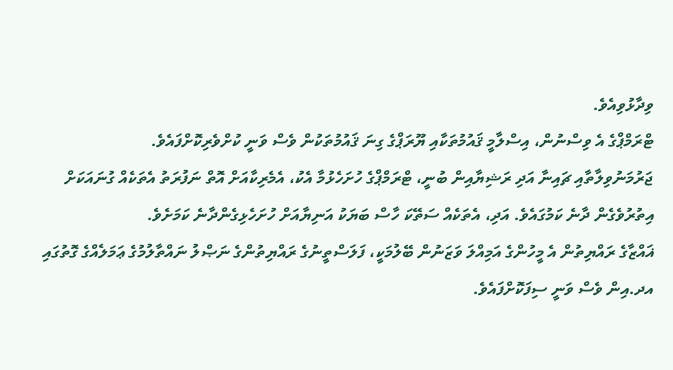ވިދާޅުވިއެވެ.
ޓްރަމްޕްގެ އެ ވިސްނުން، އިސްލާމީ ޤައުމުތަކާއި ޔޫރަޕްގެ ގިނަ ޤައުމުތަކުން ވެސް ވަނީ ކުށްވެރިކޮށްފައެވެ.
ޖަރުމަނުވިލާތާއި ޗައިނާ އަދި ރަޝިޔާއިން ބުނީ، ޓްރަމްޕްގެ ހުށަހެޅުމާ އެކު، އެމެރިކާއަށް އޮތް ނަފުރަތު އެތަކެއް ގުނައަކަށް އިތުރުވެގެން ދާނެ ކަމުގައެވެ. އަދި، އެތަކެއް ސަތޭކަ ހާސް ބަޔަކު އަނިޔާއަށް ހުށަހެޅިގެންދާނެ ކަމަށެވެ.
ޣައްޒާގެ ރައްޔިތުން އެ މީހުންގެ އަމިއްލަ ވަޒަނުން ބޭލުމަކީ، ފަލަސްތީނުގެ ރައްޔިތުންގެ ނަޞްލު ނައްތާލުމުގެ ޢަމަލެއްގެ ގޮތުގައި އދ.އިން ވެސް ވަނީ ސިފަކޮށްފައެވެ.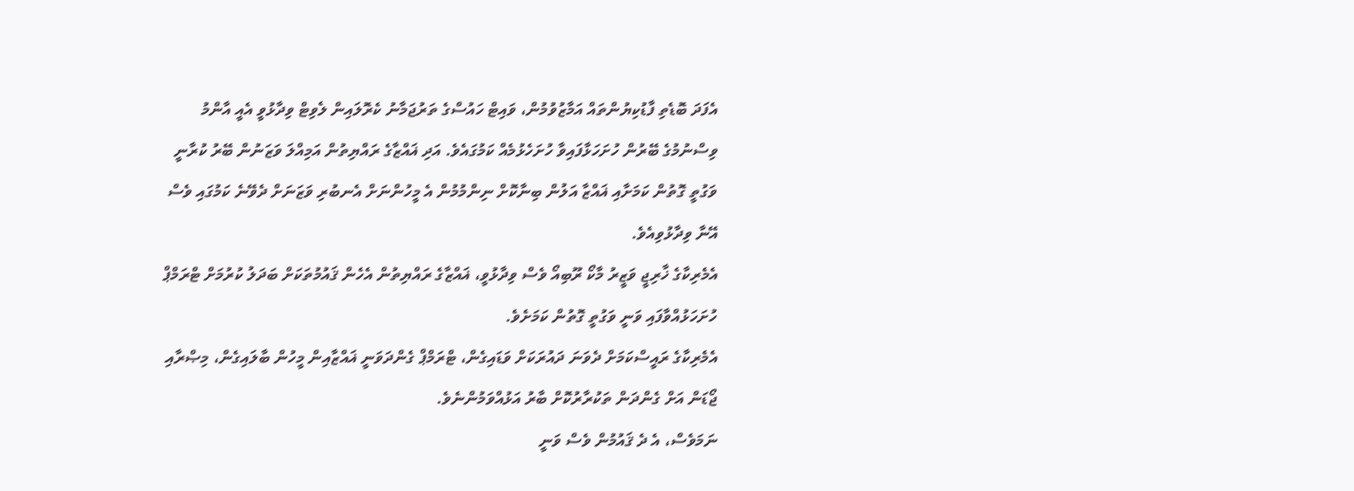އެފަދަ ބޮޑެތި ފާޑުކިޔުންތައް އަމާޒުވުމުން، ވައިޓް ހައުސްގެ ތަރުޖަމާނު ކެރޮލައިން ލެވިޓް ވިދާޅުވީ އެއީ އާންމު ވިސްނުމުގެ ބޭރުން ހުށަހަޅާފައިވާ ހުށަހެޅުމެއް ކަމުގައެވެ. އަދި ޣައްޒާގެ ރައްޔިތުން އަމިއްލަ ވަޒަނުން ބޭރު ކުރާނީ ވަގުތީ ގޮތުން ކަމަށާއި ޣައްޒާ އަލުން ބިނާކޮށް ނިންމުމުން އެ މީހުންނަށް އެނބުރި ވަޒަނަށް ދެވޭނެ ކަމުގައި ވެސް އޭނާ ވިދާޅުވިއެވެ.
އެމެރިކާގެ ޚާރިޖީ ވަޒީރު މާކޯ ރޫބިއޯ ވެސް ވިދާޅުވީ، ޣައްޒާގެ ރައްޔިތުން އެހެން ޤައުމުތަކަށް ބަދަލު ކުރުމަށް ޓްރަމްޕް ހުށަހަޅުއްވާފައި ވަނީ ވަގުތީ ގޮތުން ކަމަށެވެ.
އެމެރިކާގެ ރައީސްކަމަށް ދެވަނަ ދައުރަކަށް ވަޑައިގެން، ޓްރަމްޕް ގެންދަވަނީ ޣައްޒާއިން މީހުން ބާލައިގެން، މިޞްރާއި ޖޯޑަން އަށް ގެންދަން ތަކުރާރުކޮށް ބާރު އަޅުއްވަމުންނެވެ.
ނަމަވެސް، އެ ދެ ޤައުމުން ވެސް ވަނީ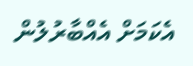އެކަމަށް އެއްބާރުލުން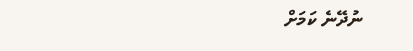ނުދޭނެ ކަމަށް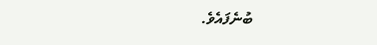ބުނެފައެވެ.